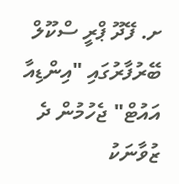ށ. ފޭދޫ ޕްރީ ސްކޫލް ބޭރުފާރުގައި "އިންޑިއާ އައުޓް" ޖެހުމުން ދެ ޒުވާނަކު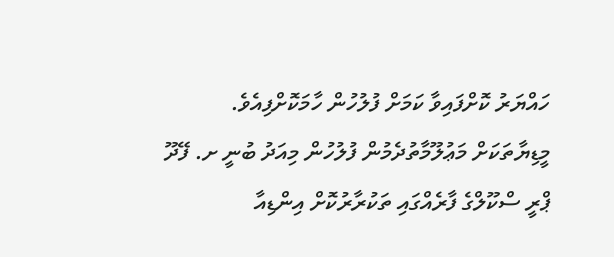ހައްޔަރު ކޮށްފައިވާ ކަމަށް ފުލުހުން ހާމަކޮށްފިއެވެ.
މީޑިޔާތަކަށް މަޢުލޫމާތުދެމުން ފުލުހުން މިއަދު ބުނީ ށ. ފޭދޫ ޕްރީ ސްކޫލްގެ ފާރެއްގައި ތަކުރާރުކޮށް އިންޑިއާ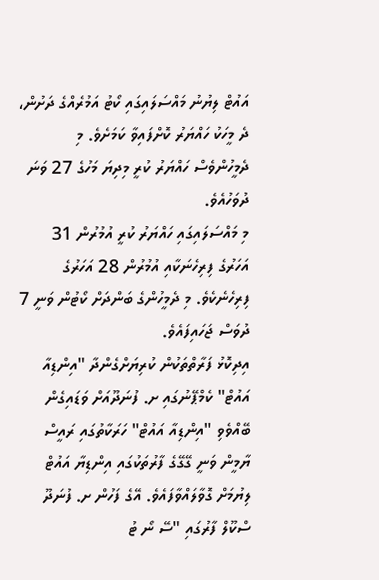އައުޓް ލިޔުނު މައްސަލައިގައި ކޯޓު އަމުރެއްގެ ދަށުން، ދެ މީހަކު ހައްޔަރު ކޮށްފައިވާ ކަމަށެވެ. މި ދެމީހުންވެސް ހައްޔަރު ކުރީ މިދިޔަ މަހުގެ 27 ވަނަ ދުވަހުއެވެ.
މި މައްސަލައިގައި ހައްޔަރު ކުރީ އުމުރުން 31 އަހަރުގެ ފިރިހެނަކާއި އުމުރުން 28 އަހަރުގެ ފިރިހެނެކެވެ. މި ދެމީހުންގެ ބަންދަށް ކޯޓުން ވަނީ 7 ދުވަސް ޖަހައިފައެވެ.
އިދިކޮޅު ފަރާތްތަކުން ކުރިޔަށްގެންދާ "އިންޑިއާ އައުޓް" ކެމްޕޭނުގައި ށ. ފުނަދޫއަށް ވަޑައިގެން ބޭއްވެވި "އިންޑިއާ އައުޓް" ހަރަކާތުގައި ރައީސް ޔާމީން ވަނީ ގޭގޭގެ ފާރުތަކުގައި އިންޑިޔާ އައުޓް ލިޔުމަށް ގޮވާލައްވާފައެވެ. އޭގެ ފަހުން ށ. ފުނަދޫ ސްކޫލް ފާރުގައި "ސޭ ނޯ ޓު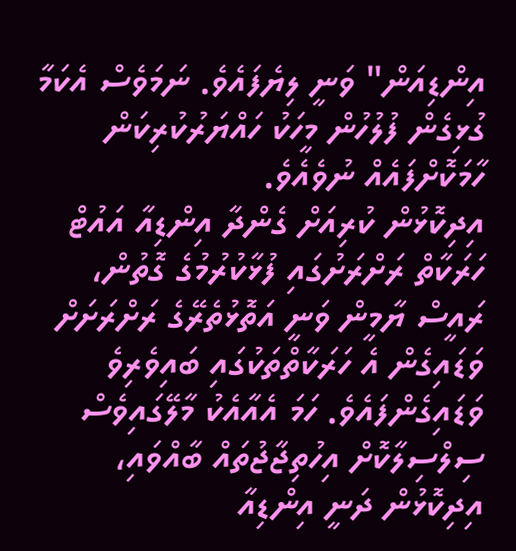އިންޑިއަން" ވަނީ ލިޔެފައެވެ. ނަމަވެސް އެކަމާ ގުޅިގެން ފުލުހުން މީހަކު ހައްޔަރުކުރިކަން ހާމަކޮށްފައެއް ނުވެއެވެ.
އިދިކޮޅުން ކުރިއަށް ގެންދާ އިންޑިއާ އައުޓް ހަރަކާތް ރަށްރަށުގައި ފުޅާކުރުމުގެ ގޮތުން، ރައީސް ޔާމީން ވަނީ އަތޮޅުތެރޭގެ ރަށްރަށަށް ވަޑައިގެން އެ ހަރަކާތްތަކުގައި ބައިވެރިވެ ވަޑައިގެންފައެވެ. ހަމަ އެއާއެކު މާލޭގައިވެސް ސިލްސިލާކޮށް އިހުތިޖާޖުތައް ބާއްވައި، އިދިކޮޅުން ދަނީ އިންޑިއާ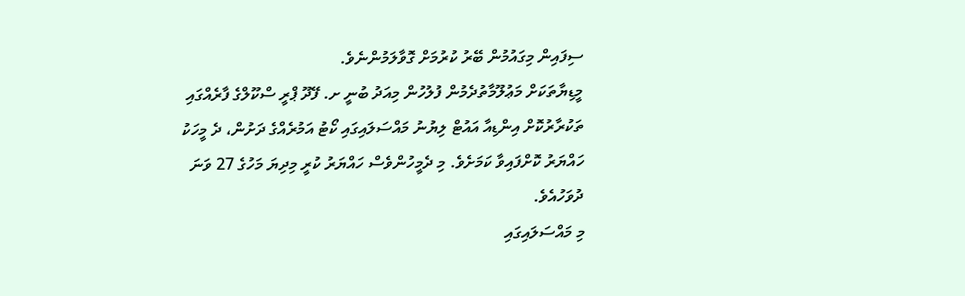ސިފައިން މިގައުމުން ބޭރު ކުރުމަށް ގޮވާލަމުންނެވެ.
މީޑިޔާތަކަށް މަޢުލޫމާތުދެމުން ފުލުހުން މިއަދު ބުނީ ށ. ފޭދޫ ޕްރީ ސްކޫލްގެ ފާރެއްގައި ތަކުރާރުކޮށް އިންޑިއާ އައުޓް ލިޔުނު މައްސަލައިގައި ކޯޓު އަމުރެއްގެ ދަށުން، ދެ މީހަކު ހައްޔަރު ކޮށްފައިވާ ކަމަށެވެ. މި ދެމީހުންވެސް ހައްޔަރު ކުރީ މިދިޔަ މަހުގެ 27 ވަނަ ދުވަހުއެވެ.
މި މައްސަލައިގައި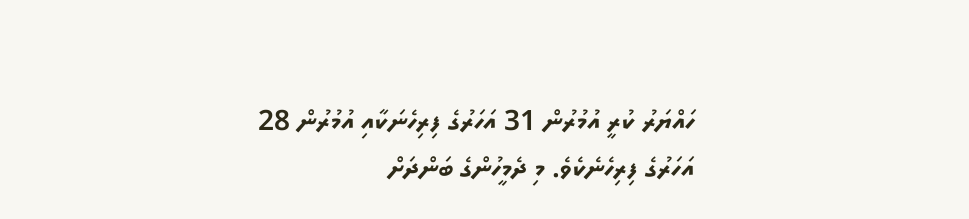ހައްޔަރު ކުރީ އުމުރުން 31 އަހަރުގެ ފިރިހެނަކާއި އުމުރުން 28 އަހަރުގެ ފިރިހެނެކެވެ. މި ދެމީހުންގެ ބަންދަށް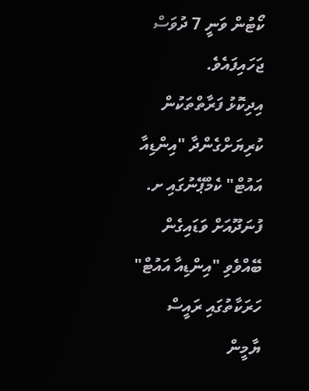ކޯޓުން ވަނީ 7 ދުވަސް ޖަހައިފައެވެ.
އިދިކޮޅު ފަރާތްތަކުން ކުރިޔަށްގެންދާ "އިންޑިއާ އައުޓް" ކެމްޕޭނުގައި ށ. ފުނަދޫއަށް ވަޑައިގެން ބޭއްވެވި "އިންޑިއާ އައުޓް" ހަރަކާތުގައި ރައީސް ޔާމީން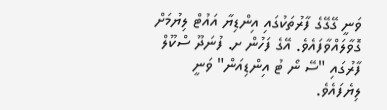ވަނީ ގޭގޭގެ ފާރުތަކުގައި އިންޑިޔާ އައުޓް ލިޔުމަށް ގޮވާލައްވާފައެވެ. އޭގެ ފަހުން ށ. ފުނަދޫ ސްކޫލް ފާރުގައި "ސޭ ނޯ ޓު އިންޑިއަން" ވަނީ ލިޔެފައެވެ.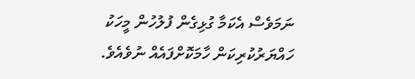ނަމަވެސް އެކަމާ ގުޅިގެން ފުލުހުން މީހަކު ހައްޔަރުކުރިކަން ހާމަކޮށްފައެއް ނުވެއެވެ.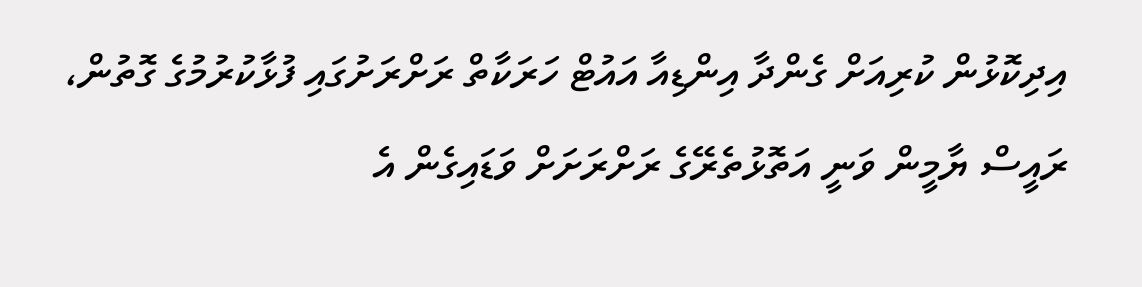އިދިކޮޅުން ކުރިއަށް ގެންދާ އިންޑިއާ އައުޓް ހަރަކާތް ރަށްރަށުގައި ފުޅާކުރުމުގެ ގޮތުން، ރައީސް ޔާމީން ވަނީ އަތޮޅުތެރޭގެ ރަށްރަށަށް ވަޑައިގެން އެ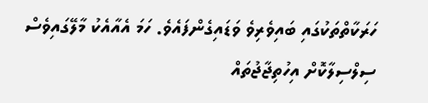ހަރަކާތްތަކުގައި ބައިވެރިވެ ވަޑައިގެންފައެވެ. ހަމަ އެއާއެކު މާލޭގައިވެސް ސިލްސިލާކޮށް އިހުތިޖާޖުތައް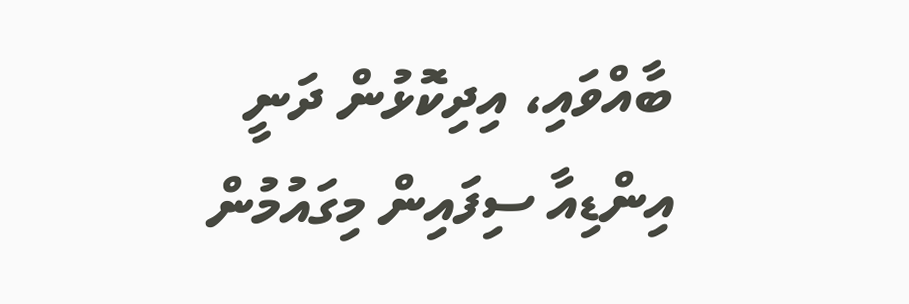ބާއްވައި، އިދިކޮޅުން ދަނީ އިންޑިއާ ސިފައިން މިގައުމުން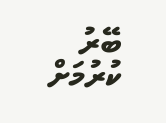ބޭރު ކުރުމަށް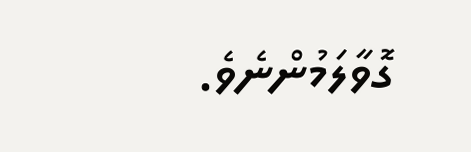ގޮވާލަމުންނެވެ.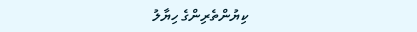ކިޔުންތެރިންގެ ހިޔާލު